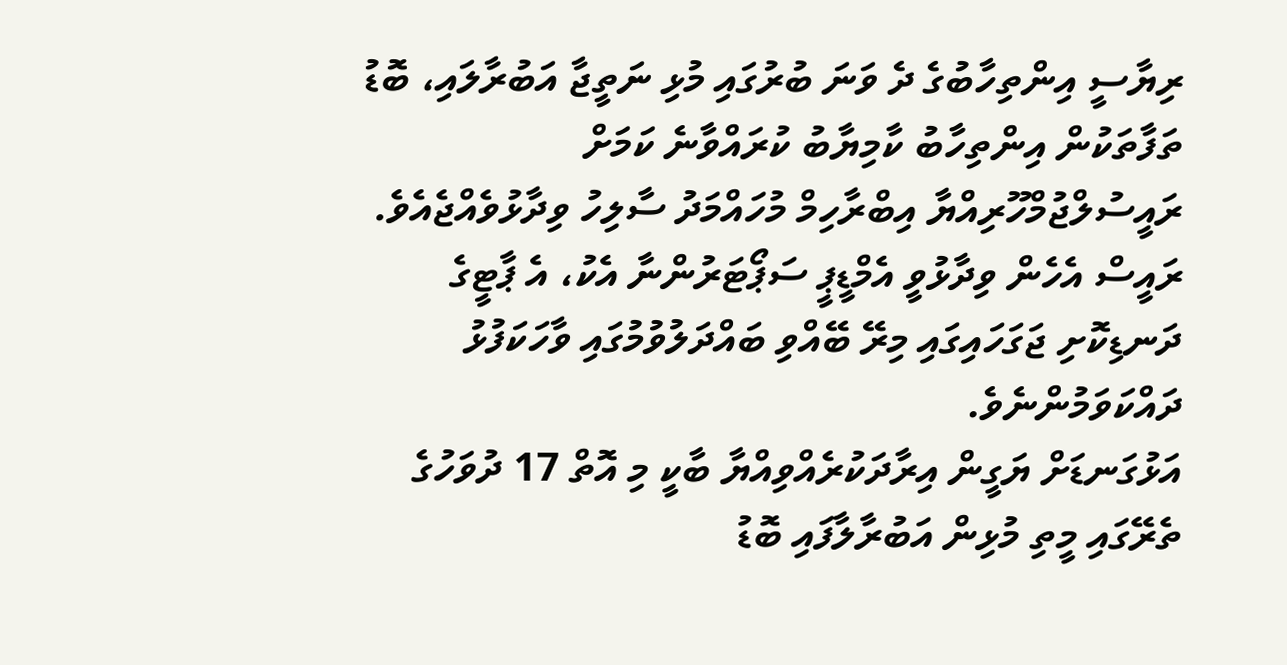ރިޔާސީ އިންތިހާބުގެ ދެ ވަނަ ބުރުގައި މުޅި ނަތީޖާ އަބުރާލައި، ބޮޑު ތަފާތަކުން އިންތިހާބު ކާމިޔާބު ކުރައްވާނެ ކަމަށް ރައީސުލްޖުމްހޫރިއްޔާ އިބްރާހިމް މުހައްމަދު ސާލިހު ވިދާޅުވެއްޖެއެވެ.
ރައީސް އެހެން ވިދާޅުވީ އެމްޑީޕީ ސަޕޯޓަރުންނާ އެކު، އެ ޕާޓީގެ ދަނޑިކޮށި ޖަގަހައިގައި މިރޭ ބޭއްވި ބައްދަލުވުމުގައި ވާހަކަފުޅު ދައްކަވަމުންނެވެ.
އަޅުގަނޑަށް ޔަގީން އިރާދަކުރެއްވިއްޔާ ބާކީ މި އޮތް 17 ދުވަހުގެ ތެރޭގައި މީތި މުޅިން އަބުރާލާފައި ބޮޑު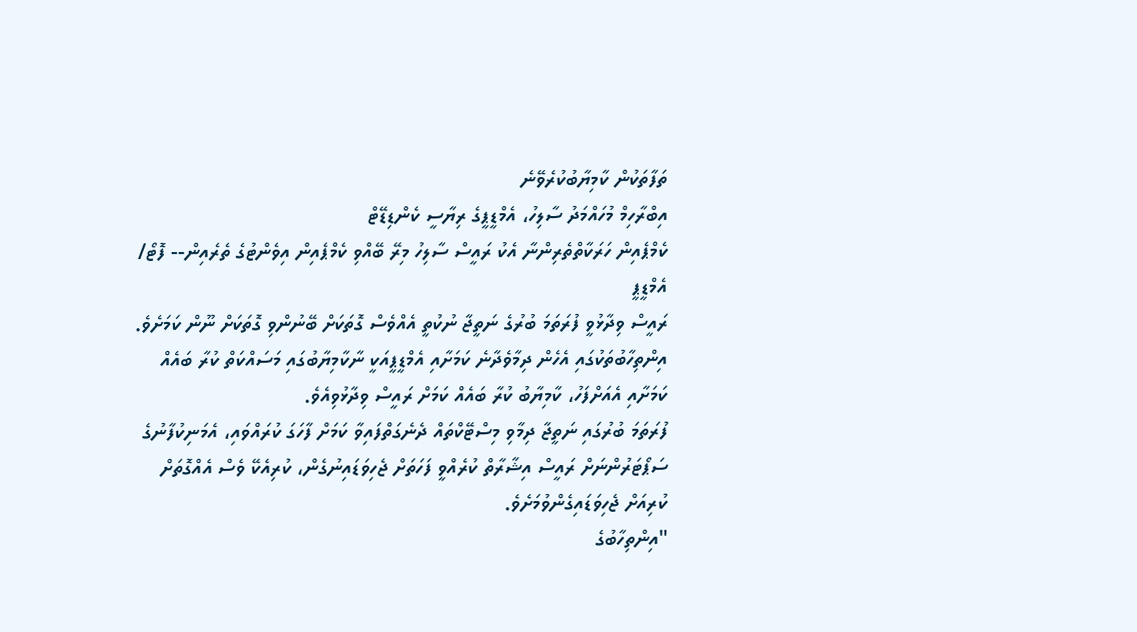ތަފާތަކުން ކާމިޔާބުކުރެވޭނެ
އިބްރާހިމް މުހައްމަދު ސާލިހު، އެމްޑީޕީގެ ރިޔާސީ ކެންޑިޑޭޓް
ކެމްޕެއިން ހަރަކާތްތެރިންނާ އެކު ރައީސް ސާލިހު މިރޭ ބޭއްވި ކެމްޕެއިން އިވެންޓުގެ ތެރެއިން-- ފޮޓޯ/ އެމްޑީޕީ
ރައީސް ވިދާޅުވީ ފުރަތަމަ ބުރުގެ ނަތީޖާ ނުކުތީ އެއްވެސް ގޮތަކަށް ބޭނުންވި ގޮތަކަށް ނޫން ކަމަށެވެ. އިންތިހާބުތަކުގައި އެހެން ދިމާވެދާނެ ކަމަށާއި އެމްޑީޕީއަކީ ނާކާމިޔާބުގައި މަސައްކަތް ކުރާ ބައެއް ކަމަށާއި އެއަށްފަހު، ކާމިޔާބު ކުރާ ބައެއް ކަމަށް ރައީސް ވިދާޅުވިއެވެ.
ފުރަތަމަ ބުރުގައި ނަތީޖާ ދިމާވި މިސްޓޭކްތައް ދެނެގަތްފައިވާ ކަމަށް ފާހަގަ ކުރައްވައި، އެމަނިކުފާނުގެ ސަޕޯޓަރުންނަށް ރައީސް އިޝާރާތް ކުރެއްވީ ފަހަތަށް ޖެހިވަޑައިނުގެން، ކުރިއެކޭ ވެސް އެއްގޮތަށް ކުރިއަށް ޖެހިވަޑައިގެންވުމަށެވެ.
"އިންތިހާބުގެ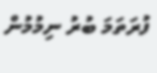ފުރަތަމަ ބުރު ނިމުމުން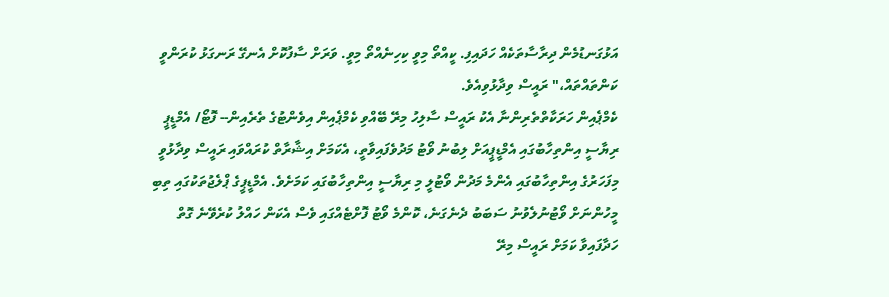އަޅުގަނޑުމެން ދިރާސާތަކެއް ހަދައިފި. ކީއްތޯ މިވީ ކިހިނެއްތޯ މިވީ. ވަރަށް ސާފުކޮށް އެނގޭ ރަނގަޅު ކުރަންވީ ކަންތައްތައް،" ރައީސް ވިދާޅުވިއެވެ.
ކެމްޕެއިން ހަރަކާތްތެރިންނާ އެކު ރައީސް ސާލިހު މިރޭ ބޭއްވި ކެމްޕެއިން އިވެންޓުގެ ތެރެއިން-- ފޮޓޯ/ އެމްޑީޕީ
ރިޔާސީ އިންތިހާބުގައި އެމްޑީޕީއަށް ލިބުނު ވޯޓު މަދުވެފައިވާތީ، އެކަމަށް އިޝާރާތް ކުރައްވައި ރައީސް ވިދާޅުވީ މިފަހަރުގެ އިންތިހާބުގައި އެންމެ މަދުން ވޯޓުލީ މި ރިޔާސީ އިންތިހާބުގައި ކަމަށެވެ. އެމްޑީޕީގެ ޕްލެޖުތަކުގައި ތިބި މީހުންނަށް ވޯޓުނުލެވުނު ސަބަބު ދެނެގަނެ، ކޮންމެ ވޯޓު ފޮށްޓެއްގައި ވެސް އެކަން ހައްލު ކުރެވޭނެ ގޮތް ހަދާފައިވާ ކަމަށް ރައީސް މިރޭ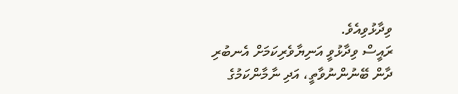ވިދާޅުވިއެވެ.
ރައީސް ވިދާޅުވީ އަނިޔާވެރިކަމަށް އެނބުރި ދާން ބޭނުންނުވާތީ، އަދި ނާމާންކަމުގެ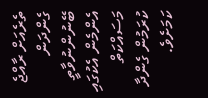ތެރެއަށް ރާއްޖެ ގެންދަން ބޭނުންނުވާތީ އެންމެން އެކުގައި މަސައްކަތް ކުރަމުން ގެންދާ ކަމަށެވެ.